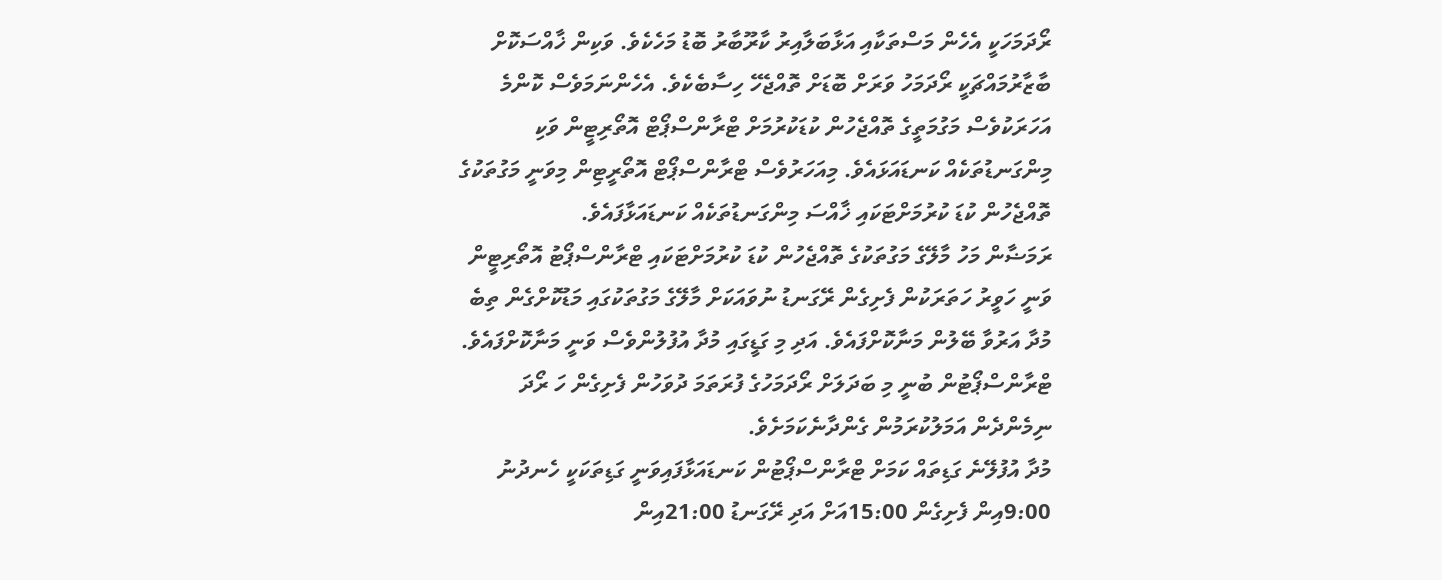ރޯދަމަހަކީ އެހެން މަސްތަކާއި އަޅާބަލާއިރު ކާރޫބާރު ބޮޑު މަހެކެވެ. ވަކިން ޚާއްސަކޮށް ބާޒާރުމައްޗަކީ ރޯދަމަހު ވަރަށް ބޮޑަށް ތޮއްޖެހޭ ހިސާބެކެވެ. އެހެންނަމަވެސް ކޮންމެ އަހަރަކުވެސް މަގުމަތީގެ ތޮއްޖެހުން ކުޑަކުރުމަށް ޓްރާންސްޕޯޓް އޮތޯރިޓީން ވަކި މިންގަނޑުތަކެއް ކަނޑައަޅައެވެ. މިއަހަރުވެސް ޓްރާންސްޕޯޓް އޮތޯރީޓިން މިވަނީ މަގުތަކުގެ ތޮއްޖެހުން ކުޑަ ކުރުމަށްޓަކައި ޚާއްސަ މިންގަނޑުތަކެއް ކަނޑައަޅާފައެވެ.
ރަމަޟާން މަހު މާލޭގެ މަގުތަކުގެ ތޮއްޖެހުން ކުޑަ ކުރުމަށްޓަކައި ޓްރާންސްޕޯޓު އޮތޯރިޓީން ވަނީ ހަވީރު ހަތަރަކުން ފެށިގެން ރޭގަނޑު ނުވައަކަށް މާލޭގެ މަގުތަކުގައި މަޑުކޮށްގެން ތިބެ މުދާ އަރުވާ ބޭލުން މަނާކޮށްފައެވެ. އަދި މި ގަޑީގައި މުދާ އުފުލުންވެސް ވަނީ މަނާކޮށްފައެވެ. ޓްރާންސްޕޯޓުން ބުނީ މި ބަދަލަށް ރޯދަމަހުގެ ފުރަތަމަ ދުވަހުން ފެށިގެން ހަ ރޯދަ ނިމެންދެން އަމަލުކުރަމުން ގެންދާނެކަމަށެވެ.
މުދާ އުފުލޭނެ ގަޑިތައް ކަމަށް ޓްރާންސްޕޯޓުން ކަނޑައަޅާފައިވަނީ ގަޑިތަކަކީ ހެނދުނު 9:00އިން ފެށިގެން 15:00އަށް އަދި ރޭގަނޑު 21:00އިން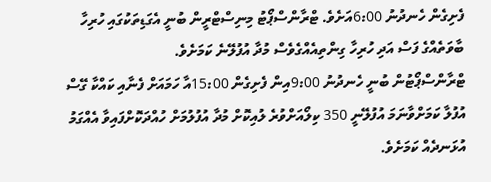ފެށިގެން ހެނދުނު 6:00އަށެވެ. ޓްރާންސްޕޯޓު މިނިސްޓްރީން ބުނީ އެގަޑިތަކުގައި ހުރިހާ ބާވަތެއްގެ ފަސް އަދި ހުރިހާ ގިންތިއެއްގެވެސް މުދާ އުފުލޭނެ ކަމަށެވެ.
ޓްރާންސްޕޯޓުން ބުނީ ހެނދުނު 9:00އިން ފެށިގެން 15:00އާ ހަމައަށް ފެނާއި ކައްކާ ގޭސް އުފުލާ ކަމަށްވާނަމަ އުފުލޭނީ 350 ކިލޯއަށްވުރެ ލުއިކޮށް މުދާ އުފުލުމަށް ހުއްދަކޮށްފައިވާ އެއްގަމު އުޅަނދެއް ކަމަށެވެ.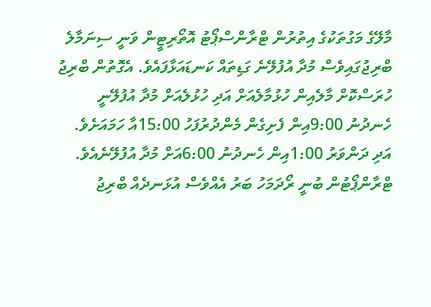މާލޭގެ މަގުތަކުގެ އިތުރުން ޓްރާންސްޕޯޓު އޮތޯރިޓީން ވަނީ ސިނަމާލެ ބްރިޖުގައިވެސް މުދާ އުފުލޭނެ ގަޑިތައް ކަނޑައަޅާފައެވެ. އެގޮތުން ބްރިޖު ހުރަސްކޮށް މާލެއިން ހުޅުމާލެއަށް އަދި ހުޅުލެއަށް މުދާ އުފުލޭނީ ހެނދުނު 9:00އިން ފެށިގެން މެންދުރުފަހު 15:00އާ ހަމައަށެވެ. އަދި ދަންވަރު 1:00އިން ހެނދުނު 6:00އަށް މުދާ އުފުލޭނެއެވެ.
ޓްރާންޕޯޓުން ބުނީ ރޯދަމަހު ބަރު އެއްވެސް އުޅަނދެއް ބްރިޖު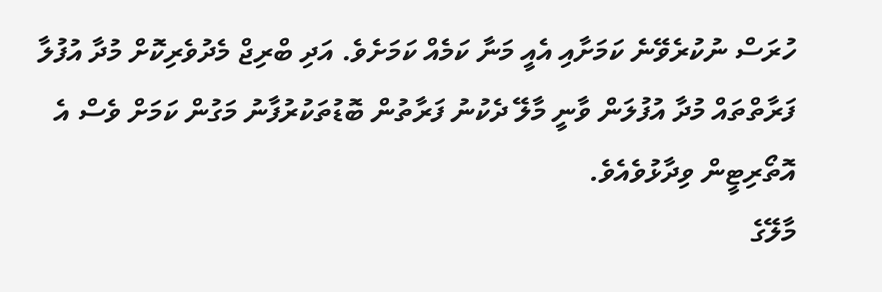ހުރަސް ނުކުރެވޭނެ ކަމަށާއި އެއީ މަނާ ކަމެއް ކަމަށެވެ. އަދި ބްރިޖް މެދުވެރިކޮށް މުދާ އުފުލާ ފަރާތްތައް މުދާ އުފުލަން ވާނީ މާލޭ ދެކުނު ފަރާތުން ބޮޑުތަކުރުފާނު މަގުން ކަމަށް ވެސް އެ އޮތޯރިޓީން ވިދާޅުވެއެވެ.
މާލޭގެ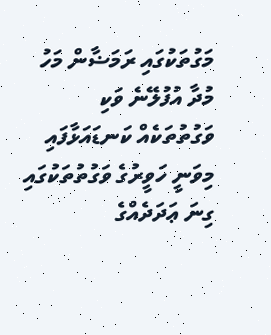މަގުތަކުގައި ރަމަޟާން މަހު މުދާ އުފުލޭނެ ވަކި ވަގުތުތަކެއް ކަނޑައަޅާފައި މިވަނީ ހަވީރުގެ ވަގުތުތަކުގައި ގިނަ ޢަދަދެއްގެ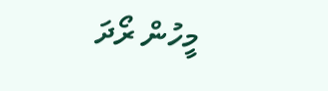މީހުން ރޯދަ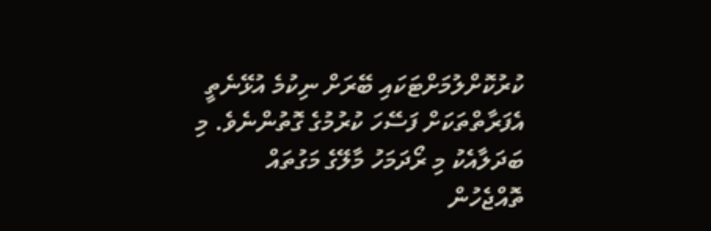ކުރުކޮށްލުމަށްޓަކައި ބޭރަށް ނިކުމެ އުޅޭނެތީ އެފަރާތްތަކަށް ފަސޭހަ ކުރުމުގެ ގޮތުންނެވެ. މި ބަދަލާއެކު މި ރޯދަމަހު މާލޭގެ މަގުތައް ތޮއްޖެހުން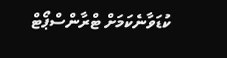ކުޑަވާނެކަމަށް ޓްރާންސްޕޯޓް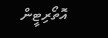އޮތޯރިޓީން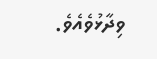ވިދާޅުވެއެވެ.